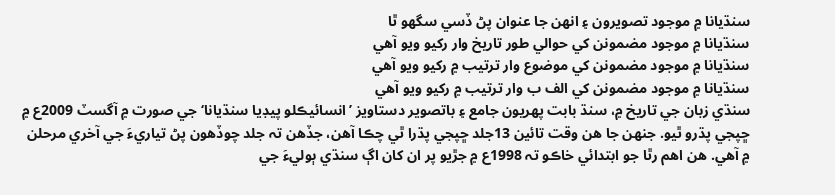سنڌيانا ۾ موجود تصويرون ۽ انهن جا عنوان پڻ ڏسي سگھو ٿا
سنڌيانا ۾ موجود مضمونن کي حوالي طور تاريخ وار رکيو ويو آهي
سنڌيانا ۾ موجود مضمونن کي موضوع وار ترتيب ۾ رکيو ويو آهي
سنڌيانا ۾ موجود مضمونن کي الف ب وار ترتيب ۾ رکيو ويو آهي
سنڌي زبان جي تاريخ ۾، سنڌ بابت پهريون جامع ۽ باتصوير دستاويز ’انسائيڪلو پيڊيا سنڌيانا‘ جي صورت ۾ آگسٽ 2009ع ۾ ڇپجي پڌرو ٿيو. جنهن جا هن وقت تائين 13جلد ڇپجي پڌرا ٿي چڪا آهن، جڏهن تہ جلد چوڏھون پڻ تياريءَ جي آخري مرحلن ۾ آهي. هن اهم رٿا جو ابتدائي خاڪو تہ 1998ع ۾ جڙيو پر ان کان اڳ سنڌي ٻوليءَ جي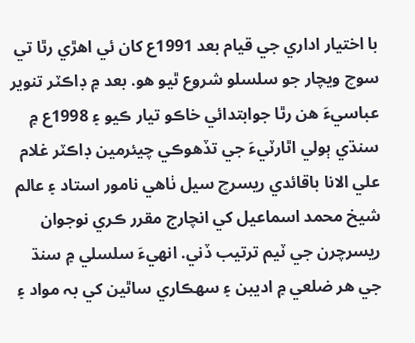با اختيار اداري جي قيام بعد 1991ع کان ئي اهڙي رٿا تي سوچ ويچار جو سلسلو شروع ٿيو هو. بعد ۾ ڊاڪٽر تنوير عباسيءَ هن رٿا جوابتدائي خاڪو تيار ڪيو ۽ 1998ع ۾ سنڌي ٻولي اٿارٽيءَ جي تڏهوڪي چيئرمين ڊاڪٽر غلام علي الانا باقائدي ريسرچ سيل ٺاهي نامور استاد ۽ عالم شيخ محمد اسماعيل کي انچارج مقرر ڪري نوجوان ريسرچرن جي ٽيم ترتيب ڏني. انهيءَ سلسلي ۾ سنڌ جي هر ضلعي ۾ اديبن ۽ سهڪاري ساٿين کي بہ مواد ۽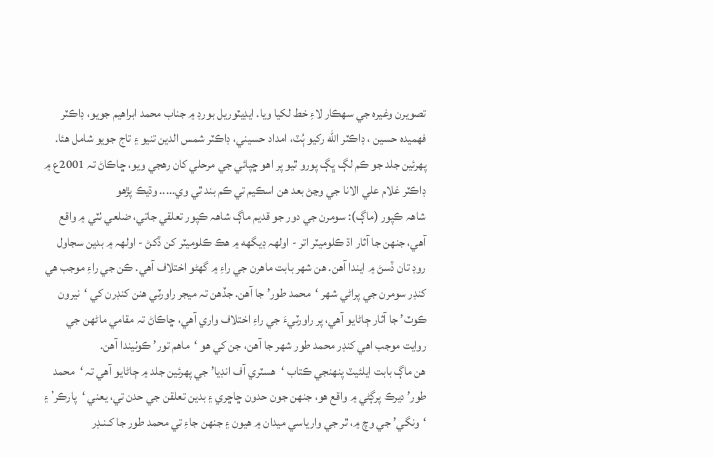تصويرن وغيرہ جي سهڪار لاءِ خط لکيا ويا. ايڊيٽوريل بورڊ ۾ جناب محمد ابراهيم جويو، ڊاڪٽر فھميدہ حسين ، ڊاڪٽر الله رکيو ٻُٽ، امداد حسيني، ڊاڪٽر شمس الدين تنيو ۽ تاج جويو شامل هئا. پهرئين جلد جو ڪم لڳ ڀڳ پورو ٿيو پر اهو ڇپائي جي مرحلي کان رهجي ويو، ڇاڪاڻ تہ 2001ع ۾ ڊاڪٽر غلام علي الانا جي وڃڻ بعد هن اسڪيم تي ڪم بند ٿي وي..... وڌيڪ پڙهو
شاھہ ڪپور (ماڳ): سومرن جي دور جو قديم ماڳ شاھہ ڪپور تعلقي جاتي، ضلعي ٺٽي ۾ واقع آهي، جنهن جا آثار اڌ ڪلوميٽر اتر - اولھہ ڊيگهه ۾ هڪ ڪلوميٽر کن ڏکڻ - اولھہ ۾ بدين سجاول روڊ تان ڏسڻ ۾ ايندا آهن. هن شھر بابت ماهرن جي راءِ ۾ گهڻو اختلاف آهي. ڪن جي راءِ موجب هي کنڊر سومرن جي پراڻي شھر ‘محمد طور’ جا آهن. جڏهن تہ ميجر راورٽي هنن کنڊرن کي ‘نيرون ڪوٽ’ جا آثار ڄاڻايو آهي، پر راورٽيءَ جي راءِ اختلاف واري آهي، ڇاڪاڻ تہ مقامي ماڻهن جي روايت موجب اهي کنڊر محمد طور شھر جا آهن، جن کي هو ‘ماهم تور’ ڪوٺيندا آهن.
هن ماڳ بابت ايلئيٽ پنھنجي ڪتاب ‘هسٽري آف انڊيا’ جي پهرئين جلد ۾ ڄاڻايو آهي تہ ‘محمد طور’ ديرڪ پرڳڻي ۾ واقع هو، جنهن جون حدون ڇاڇري ۽ بدين تعلقن جي حدن تي، يعني ‘پارڪر’ ۽ ‘ونگي’ جي وچ ۾، ٿر جي وارياسي ميدان ۾ هيون ۽ جنهن جاءِ تي محمد طور جا کـنـڊر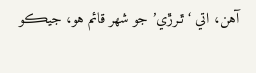آهن، اتي ‘ٿـرڙي’ جو شھر قائم هو، جيڪو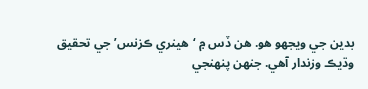بدين جي ويجهو هو. هن ڏس ۾ ‘هينري ڪزنس’ جي تحقيق وڌيڪ وزندار آهي. جنهن پنھنجي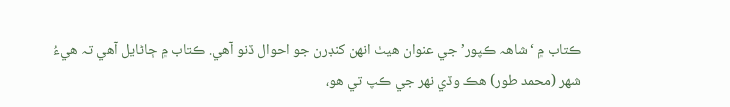ڪتاب ۾ ‘شاھہ ڪپور’ جي عنوان هيٺ انهن کنڊرن جو احوال ڏنو آهي. ڪتاب ۾ ڄاڻايل آهي تہ هيءُ شھر (محمد طور) هڪ وڏي نھر جي ڪپ تي هو،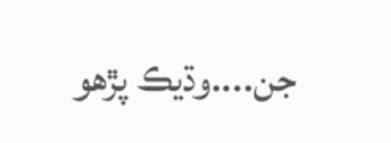جن....وڌيڪ پڙهو